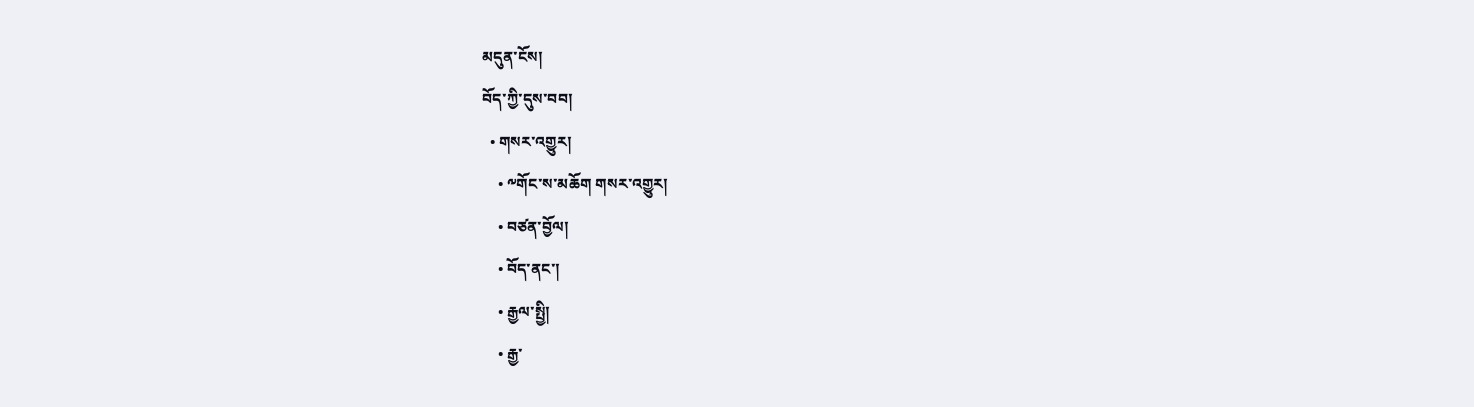མདུན་ངོས།
བོད་ཀྱི་དུས་བབ།
  • གསར་འགྱུར།
    • ༸གོང་ས་མཆོག གསར་འགྱུར།
    • བཙན་བྱོལ།
    • བོད་ནང་།
    • རྒྱལ་སྤྱི།
    • རྒྱ་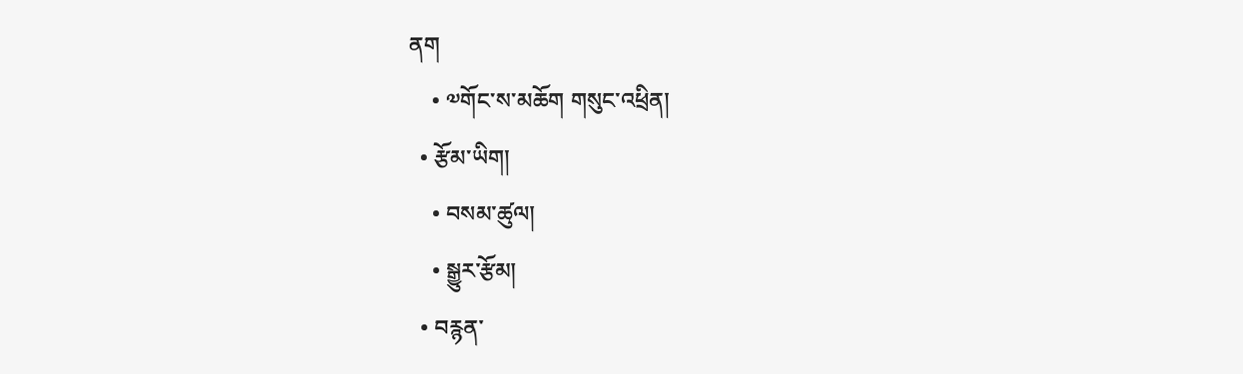ནག
    • ༧གོང་ས་མཆོག གསུང་འཕྲིན།
  • རྩོམ་ཡིག།
    • བསམ་ཚུལ།
    • སྒྱུར་རྩོམ།
  • བརྙན་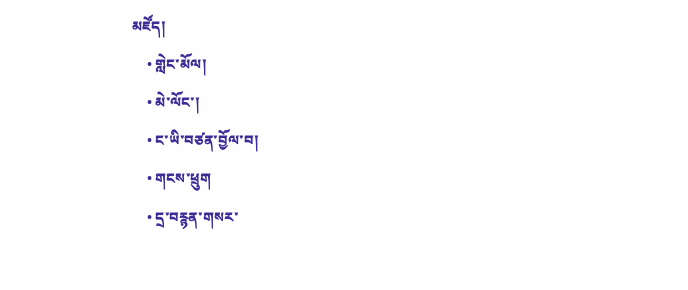མཛོད།
    • གླེང་མོལ།
    • མེ་ལོང་།
    • ང་ཡི་བཙན་བྱོལ་བ།
    • གངས་ཕྲུག
    • དྲ་བརྙན་གསར་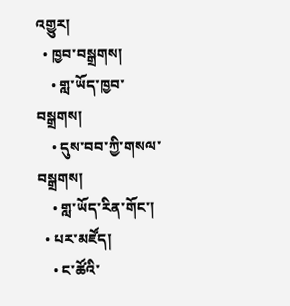འགྱུར།
  • ཁྱབ་བསྒྲགས།
    • གླ་ཡོད་ཁྱབ་བསྒྲགས།
    • དུས་བབ་ཀྱི་གསལ་བསྒྲགས།
    • གླ་ཡོད་རིན་གོང་།
  • པར་མཛོད།
    • ང་ཚོའི་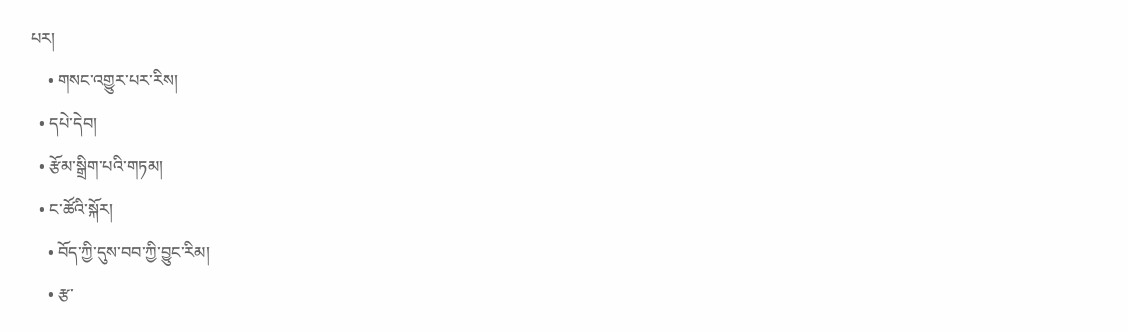པར།
    • གསང་འགྱུར་པར་རིས།
  • དཔེ་དེབ།
  • རྩོམ་སྒྲིག་པའི་གཏམ།
  • ང་ཚོའི་སྐོར།
    • བོད་ཀྱི་དུས་བབ་ཀྱི་བྱུང་རིམ།
    • རྩ་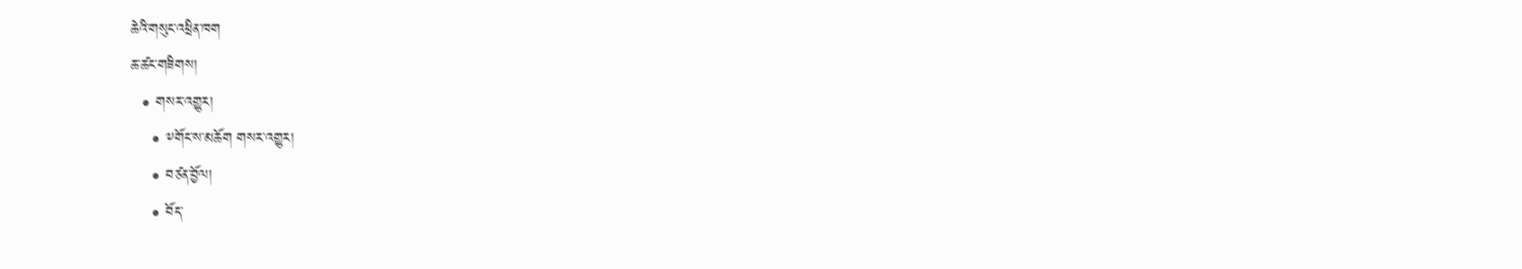ཆེའི་གསུང་འཕྲིན་ཁག
ཆ་ཚང་གཟིགས།
  • གསར་འགྱུར།
    • ༸གོང་ས་མཆོག གསར་འགྱུར།
    • བཙན་བྱོལ།
    • བོད་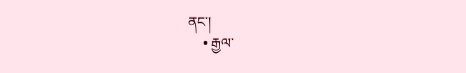ནང་།
    • རྒྱལ་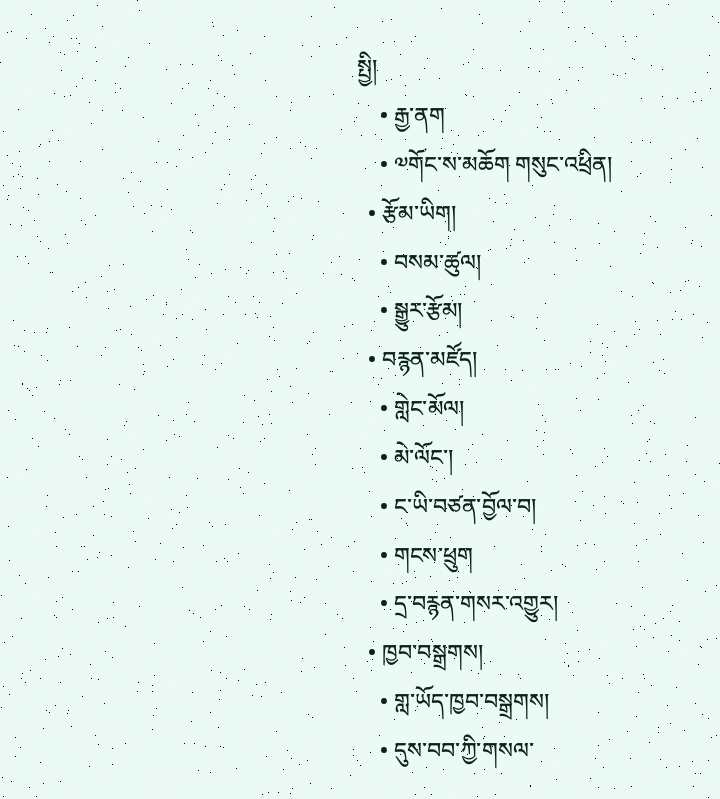སྤྱི།
    • རྒྱ་ནག
    • ༧གོང་ས་མཆོག གསུང་འཕྲིན།
  • རྩོམ་ཡིག།
    • བསམ་ཚུལ།
    • སྒྱུར་རྩོམ།
  • བརྙན་མཛོད།
    • གླེང་མོལ།
    • མེ་ལོང་།
    • ང་ཡི་བཙན་བྱོལ་བ།
    • གངས་ཕྲུག
    • དྲ་བརྙན་གསར་འགྱུར།
  • ཁྱབ་བསྒྲགས།
    • གླ་ཡོད་ཁྱབ་བསྒྲགས།
    • དུས་བབ་ཀྱི་གསལ་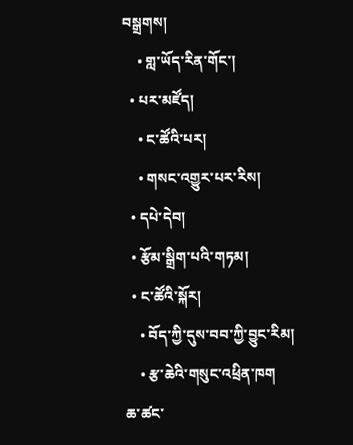བསྒྲགས།
    • གླ་ཡོད་རིན་གོང་།
  • པར་མཛོད།
    • ང་ཚོའི་པར།
    • གསང་འགྱུར་པར་རིས།
  • དཔེ་དེབ།
  • རྩོམ་སྒྲིག་པའི་གཏམ།
  • ང་ཚོའི་སྐོར།
    • བོད་ཀྱི་དུས་བབ་ཀྱི་བྱུང་རིམ།
    • རྩ་ཆེའི་གསུང་འཕྲིན་ཁག
ཆ་ཚང་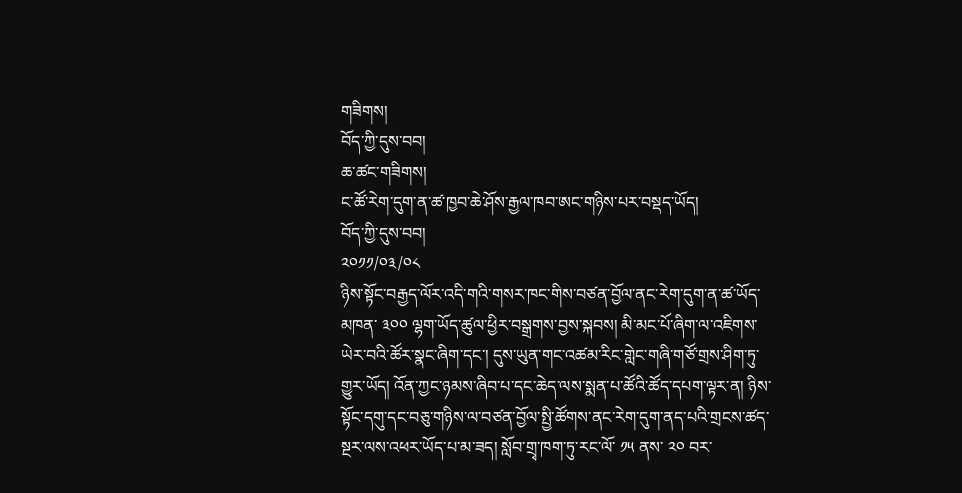གཟིགས།
བོད་ཀྱི་དུས་བབ།
ཆ་ཚང་གཟིགས།
ང་ཚོ་རེག་དུག་ན་ཚ་ཁྱབ་ཆེ་ཤོས་རྒྱལ་ཁབ་ཨང་གཉིས་པར་བསྡད་ཡོད།
བོད་ཀྱི་དུས་བབ།
༢༠༡༡/༠༣/༠༨
ཉིས་སྟོང་བརྒྱད་ལོར་འདི་གའི་གསར་ཁང་གིས་བཙན་བྱོལ་ནང་རེག་དུག་ན་ཚ་ཡོད་མཁན་ ༣༠༠ ལྷག་ཡོད་ཚུལ་ཕྱིར་བསྒྲགས་བྱས་སྐབས། མི་མང་པོ་ཞིག་ལ་འཇིགས་ཡེར་བའི་ཚོར་སྣང་ཞིག་དང་། དུས་ཡུན་གང་འཚམ་རིང་གླེང་གཞི་གཙོ་གྲས་ཤིག་ཏུ་གྱུར་ཡོད། འོན་ཀྱང་ཉམས་ཞིབ་པ་དང་ཆེད་ལས་སྨན་པ་ཚོའི་ཚོད་དཔག་ལྟར་ན། ཉིས་སྟོང་དགུ་དང་བཅུ་གཉིས་ལ་བཙན་བྱོལ་སྤྱི་ཚོགས་ནང་རེག་དུག་ནད་པའི་གྲངས་ཚད་སྔར་ལས་འཕར་ཡོད་པ་མ་ཟད། སློབ་གྲྭ་ཁག་ཏུ་རང་ལོ་ ༡༥ ནས་ ༢༠ བར་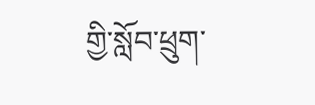གྱི་སློབ་ཕྲུག་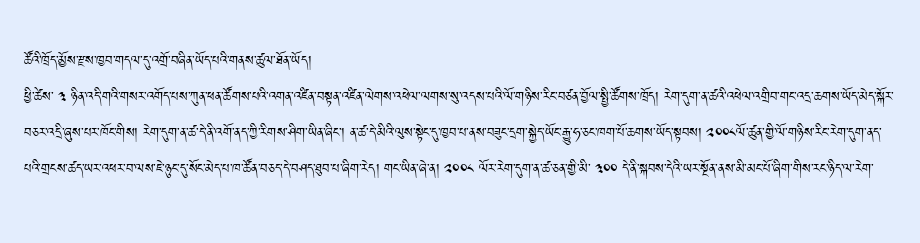ཚོའི་ཁྲོད་མྱོས་རྫས་ཁྱབ་གདལ་དུ་འགྲོ་བཞིན་ཡོད་པའི་གནས་ཚུལ་ཐོན་ཡོད།
ཕྱི་ཚེས་ ༣ ཉིན་འདི་གའི་གསར་འགོད་པས་ཀུན་ཕན་ཚོགས་པའི་འགན་འཛིན་བསྟན་འཛིན་ལེགས་འཕེལ་ལགས་སུ་འདས་པའི་ལོ་གཉིས་རིང་བཙན་བྱོལ་སྤྱི་ཚོགས་ཁྲོད། རེག་དུག་ན་ཚའི་འཕེལ་འགྲིབ་གང་འདྲ་ཆགས་ཡོད་མེད་སྐོར་བཅར་འདྲི་ཞུས་པར་ཁོང་གིས། རེག་དུག་ན་ཚ་དེ་ནི་འགོ་ནད་ཀྱི་རིགས་ཤིག་ཡིན་ཞིང་། ན་ཚ་དེ་མིའི་ལུས་སྟེང་དུ་ཁྱབ་པ་ནས་བཟུང་དྲག་སྐྱེད་ཡོང་རྒྱུ་ཧ་ཅང་ཁག་པོ་ཆགས་ཡོད་སྟབས། ༢༠༠༨ལོ་ཚུན་གྱི་ལོ་གཉིས་རིང་རེག་དུག་ནད་པའི་གྲངས་ཚད་ཡར་འཕར་བ་ལས་ཇེ་ཉུང་དུ་སོང་མེད་པ་ཁ་ཚོན་བཅད་དེ་བཤད་ཐུབ་པ་ཞིག་རེད། གང་ཡིན་ཞེ་ན། ༢༠༠༨ ལོར་རེག་དུག་ན་ཚ་ཅན་གྱི་མི་ ༣༠༠ དེ་ནི་སྐབས་དེའི་ཡར་སྔོན་ནས་མི་མང་པོ་ཞིག་གིས་རང་ཉིད་ལ་རེག་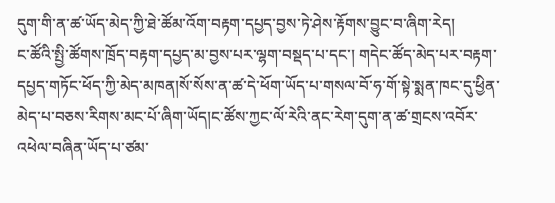དུག་གི་ན་ཚ་ཡོད་མེད་ཀྱི་ཐེ་ཚོམ་འོག་བརྟག་དཔྱད་བྱས་ཏེ་ཤེས་རྟོགས་བྱུང་བ་ཞིག་རེད།
ང་ཚོའི་སྤྱི་ཚོགས་ཁྲོད་བརྟག་དཔྱད་མ་བྱས་པར་ལྷག་བསྡད་པ་དང་། གདེང་ཚོད་མེད་པར་བརྟག་དཔྱད་གཏོང་ཕོད་ཀྱི་མེད་མཁན།སོ་སོས་ན་ཚ་དེ་ཕོག་ཡོད་པ་གསལ་བོ་ཧ་གོ་སྟེ་སྨན་ཁང་དུ་ཕྱིན་མེད་པ་བཅས་རིགས་མང་པོ་ཞིག་ཡོད།ང་ཚོས་ཀྱང་ལོ་རེའི་ནང་རེག་དུག་ན་ཚ་གྲངས་འབོར་འཕེལ་བཞིན་ཡོད་པ་ཙམ་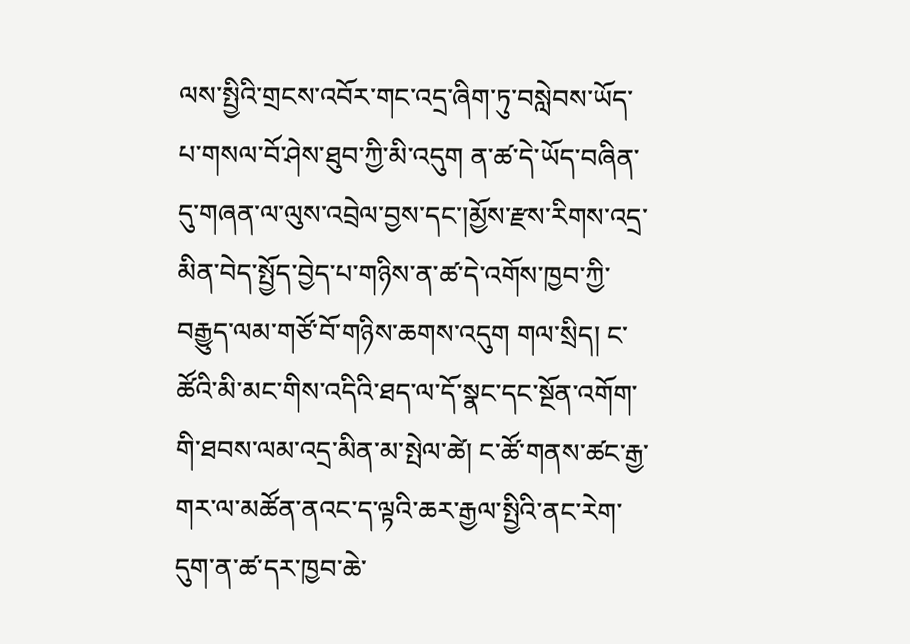ལས་སྤྱིའི་གྲངས་འབོར་གང་འདྲ་ཞིག་ཏུ་བསླེབས་ཡོད་པ་གསལ་བོ་ཤེས་ཐུབ་ཀྱི་མི་འདུག ན་ཚ་དེ་ཡོད་བཞིན་དུ་གཞན་ལ་ལུས་འབྲེལ་བྱས་དང་།མྱོས་རྫས་རིགས་འདྲ་མིན་བེད་སྤྱོད་བྱེད་པ་གཉིས་ན་ཚ་དེ་འགོས་ཁྱབ་ཀྱི་བརྒྱུད་ལམ་གཙོ་བོ་གཉིས་ཆགས་འདུག གལ་སྲིད། ང་ཚོའི་མི་མང་གིས་འདིའི་ཐད་ལ་དོ་སྣང་དང་སྔོན་འགོག་གི་ཐབས་ལམ་འདྲ་མིན་མ་སྤེལ་ཚེ། ང་ཚོ་གནས་ཚང་རྒྱ་གར་ལ་མཚོན་ནའང་ད་ལྟའི་ཆར་རྒྱལ་སྤྱིའི་ནང་རེག་དུག་ན་ཚ་དར་ཁྱབ་ཆེ་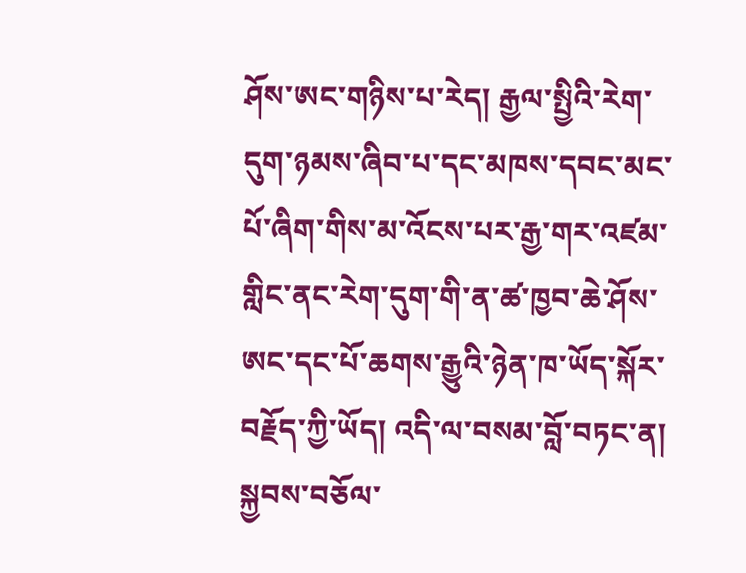ཤོས་ཨང་གཉིས་པ་རེད། རྒྱལ་སྤྱིའི་རེག་དུག་ཉམས་ཞིབ་པ་དང་མཁས་དབང་མང་པོ་ཞིག་གིས་མ་འོངས་པར་རྒྱ་གར་འཛམ་གླིང་ནང་རེག་དུག་གི་ན་ཚ་ཁྱབ་ཆེ་ཤོས་ཨང་དང་པོ་ཆགས་རྒྱུའི་ཉེན་ཁ་ཡོད་སྐོར་བརྗོད་ཀྱི་ཡོད། འདི་ལ་བསམ་བློ་བཏང་ན། སྐྱབས་བཅོལ་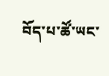བོད་པ་ཚོ་ཡང་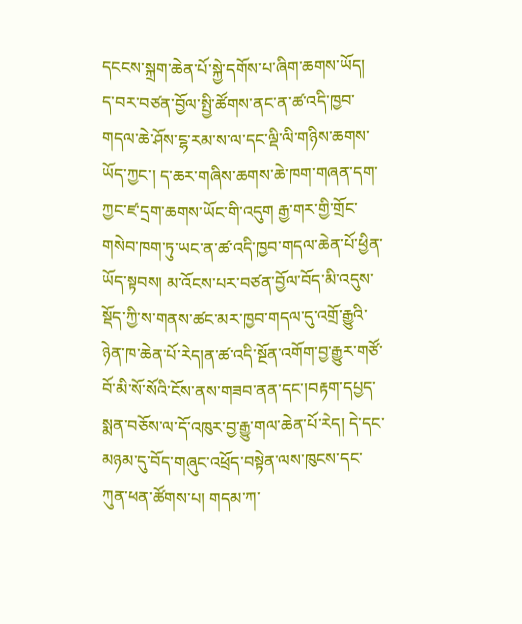དངངས་སྐྲག་ཆེན་པོ་སྐྱེ་དགོས་པ་ཞིག་ཆགས་ཡོད།
ད་བར་བཙན་བྱོལ་སྤྱི་ཚོགས་ནང་ན་ཚ་འདི་ཁྱབ་གདལ་ཆེ་ཤོས་ངྷ་རམ་ས་ལ་དང་ལྡི་ལི་གཉིས་ཆགས་ཡོད་ཀྱང་། ད་ཆར་གཞིས་ཆགས་ཆེ་ཁག་གཞན་དག་ཀྱང་ཛ་དྲག་ཆགས་ཡོང་གི་འདུག རྒྱ་གར་གྱི་གྲོང་གསེབ་ཁག་ཏུ་ཡང་ན་ཚ་འདི་ཁྱབ་གདལ་ཆེན་པོ་ཕྱིན་ཡོད་སྟབས། མ་འོངས་པར་བཙན་བྱོལ་བོད་མི་འདུས་སྡོད་ཀྱི་ས་གནས་ཚང་མར་ཁྱབ་གདལ་དུ་འགྲོ་རྒྱུའི་ཉེན་ཁ་ཆེན་པོ་རེད།ན་ཚ་འདི་སྔོན་འགོག་བྱ་རྒྱུར་གཙོ་བོ་མི་སོ་སོའི་ངོས་ནས་གཟབ་ནན་དང་།བརྟག་དཔྱད་སྨན་བཅོས་ལ་དོ་འཁུར་བྱ་རྒྱུ་གལ་ཆེན་པོ་རེད། དེ་དང་མཉམ་དུ་བོད་གཞུང་འཕྲོད་བསྟེན་ལས་ཁུངས་དང་ཀུན་ཕན་ཚོགས་པ། གདམ་ཀ་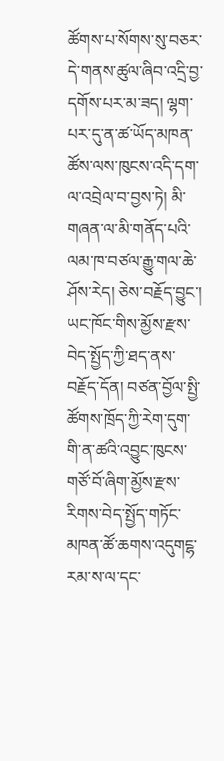ཚོགས་པ་སོགས་སུ་བཅར་དེ་གནས་ཚུལ་ཞིབ་འདྲི་བྱ་དགོས་པར་མ་ཟད། ལྷག་པར་དུ་ན་ཚ་ཡོད་མཁན་ཚོས་ལས་ཁུངས་འདི་དག་ལ་འབྲེལ་བ་བྱས་ཏེ། མི་གཞན་ལ་མི་གནོད་པའི་ལམ་ཁ་བཙལ་རྒྱུ་གལ་ཆེ་ཤོས་རེད། ཅེས་བརྗོད་བྱུང་།
ཡང་ཁོང་གིས་མྱོས་རྫས་བེད་སྤྱོད་ཀྱི་ཐད་ནས་བརྗོད་དོན། བཙན་བྱོལ་སྤྱི་ཚོགས་ཁྲོད་ཀྱི་རེག་དུག་གི་ན་ཚའི་འབྱུང་ཁུངས་གཙོ་བོ་ཞིག་མྱོས་རྫས་རིགས་བེད་སྤྱོད་གཏོང་མཁན་ཚོ་ཆགས་འདུགངྷ་རམ་ས་ལ་དང་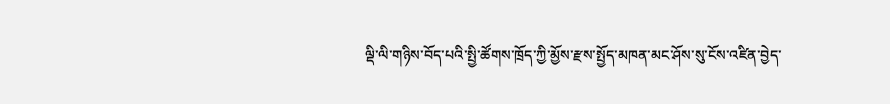ལྡི་ལི་གཉིས་བོད་པའི་སྤྱི་ཚོགས་ཁྲོད་ཀྱི་མྱོས་རྫས་སྤྱོད་མཁན་མང་ཤོས་སུ་ངོས་འཛིན་བྱེད་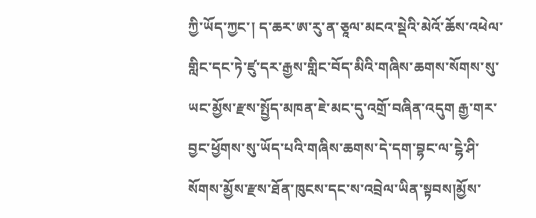ཀྱི་ཡོད་ཀྱང་། ད་ཆར་ཨ་རུ་ན་ཅཱལ་མངའ་སྡེའི་མེའོ་ཆོས་འཕེལ་གླིང་དང་ཏེ་ཛུ་དར་རྒྱས་གླིང་བོད་མིའི་གཞིས་ཆགས་སོགས་སུ་ཡང་མྱོས་རྫས་སྤྱོད་མཁན་ཇེ་མང་དུ་འགྲོ་བཞིན་འདུག རྒྱ་གར་བྱང་ཕྱོགས་སུ་ཡོད་པའི་གཞིས་ཆགས་དེ་དག་བྷང་ལ་ངྷེ་ཤི་སོགས་མྱོས་རྫས་ཐོན་ཁུངས་དང་ས་འབྲེལ་ཡིན་སྟབས།མྱོས་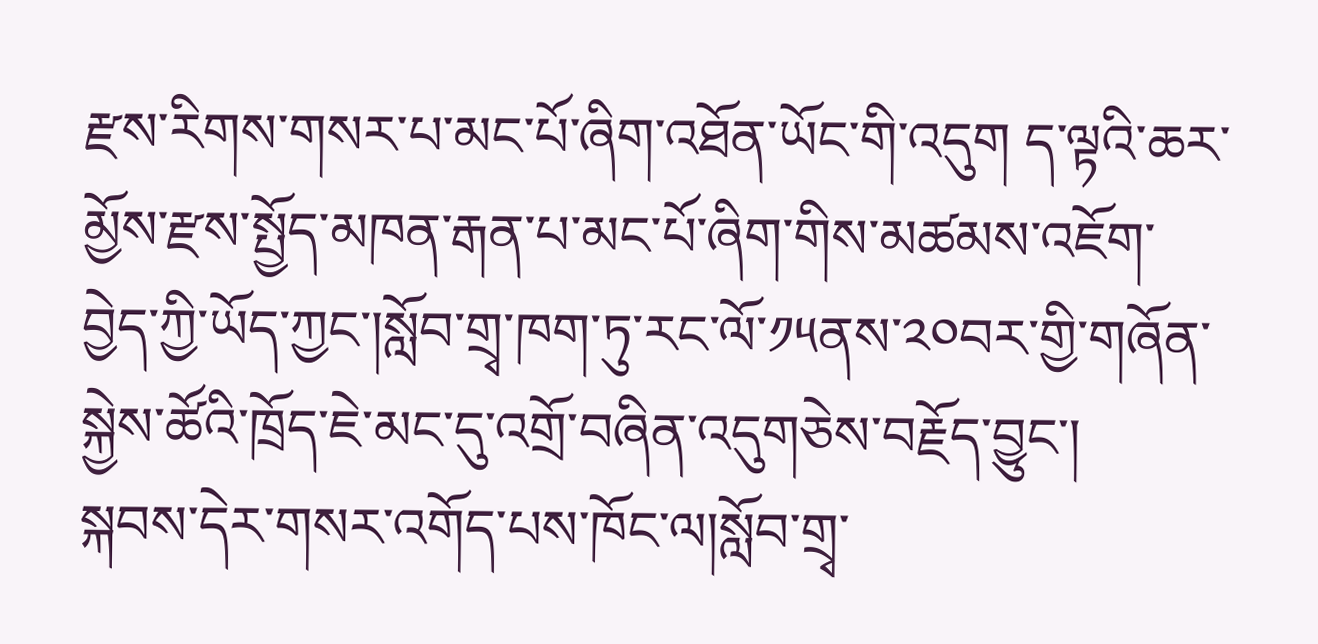རྫས་རིགས་གསར་པ་མང་པོ་ཞིག་འཐོན་ཡོང་གི་འདུག ད་ལྟའི་ཆར་མྱོས་རྫས་སྤྱོད་མཁན་རྒན་པ་མང་པོ་ཞིག་གིས་མཚམས་འཇོག་བྱེད་ཀྱི་ཡོད་ཀྱང་།སློབ་གྲྭ་ཁག་ཏུ་རང་ལོ་༡༥ནས་༢༠བར་གྱི་གཞོན་སྐྱེས་ཚོའི་ཁྲོད་ཇེ་མང་དུ་འགྲོ་བཞིན་འདུགཅེས་བརྗོད་བྱུང་།
སྐབས་དེར་གསར་འགོད་པས་ཁོང་ལ།སློབ་གྲྭ་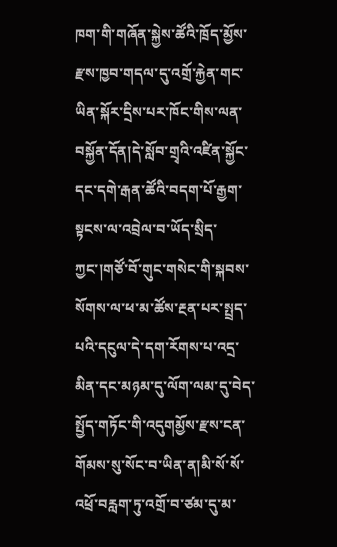ཁག་གི་གཞོན་སྐྱེས་ཚོའི་ཁྲོད་མྱོས་རྫས་ཁྱབ་གདལ་དུ་འགྲོ་རྐྱེན་གང་ཡིན་སྐོར་དྲིས་པར་ཁོང་གིས་ལན་བསྐྱོན་དོན།དེ་སློབ་གྲྭའི་འཛིན་སྐྱོང་དང་དགེ་རྒན་ཚོའི་བདག་པོ་རྒྱག་སྟངས་ལ་འབྲེལ་བ་ཡོད་སྲིད་ཀྱང་།གཙོ་བོ་གུང་གསེང་གི་སྐབས་སོགས་ལ་ཕ་མ་ཚོས་རྔན་པར་སྤྲད་པའི་དངུལ་དེ་དག་རོགས་པ་འདྲ་མིན་དང་མཉམ་དུ་ལོག་ལམ་དུ་བེད་སྤྱོད་གཏོང་གི་འདུགམྱོས་རྫས་ངན་གོམས་སུ་སོང་བ་ཡིན་ན།མི་སོ་སོ་འཕྲོ་བརླག་ཏུ་འགྲོ་བ་ཙམ་དུ་མ་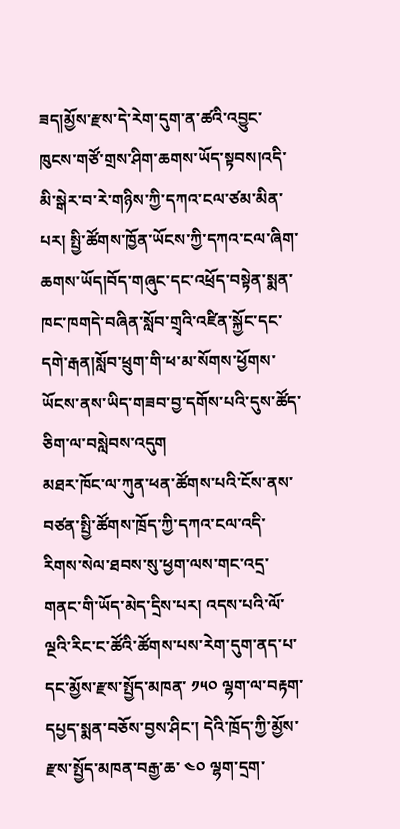ཟད།མྱོས་རྫས་དེ་རེག་དུག་ན་ཚའི་འབྱུང་ཁུངས་གཙོ་གྲས་ཤིག་ཆགས་ཡོད་སྟབས།འདི་མི་སྒེར་བ་རེ་གཉིས་ཀྱི་དཀའ་ངལ་ཙམ་མིན་པར། སྤྱི་ཚོགས་ཁྱོན་ཡོངས་ཀྱི་དཀའ་ངལ་ཞིག་ཆགས་ཡོད།བོད་གཞུང་དང་འཕྲོད་བསྟེན་སྨན་ཁང་ཁགདེ་བཞིན་སློབ་གྲྭའི་འཛིན་སྐྱོང་དང་དགེ་རྒན།སློབ་ཕྲུག་གི་ཕ་མ་སོགས་ཕྱོགས་ཡོངས་ནས་ཡིད་གཟབ་བྱ་དགོས་པའི་དུས་ཚོད་ཅིག་ལ་བསླེབས་འདུག
མཐར་ཁོང་ལ་ཀུན་ཕན་ཚོགས་པའི་ངོས་ནས་བཙན་སྤྱི་ཚོགས་ཁྲོད་ཀྱི་དཀའ་ངལ་འདི་རིགས་སེལ་ཐབས་སུ་ཕྱག་ལས་གང་འདྲ་གནང་གི་ཡོད་མེད་དྲིས་པར། འདས་པའི་ལོ་ལྔའི་རིང་ང་ཚོའི་ཚོགས་པས་རེག་དུག་ནད་པ་དང་མྱོས་རྫས་སྤྱོད་མཁན་ ༡༥༠ ལྷག་ལ་བརྟག་དཔྱད་སྨན་བཅོས་བྱས་ཤིང་། དེའི་ཁྲོད་ཀྱི་མྱོས་རྫས་སྤྱོད་མཁན་བརྒྱ་ཆ་ ༤༠ ལྷག་དྲག་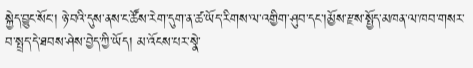སྐྱེད་བྱུང་སོང་། ཉེ་བའི་དུས་ནས་ང་ཚོས་རེག་དུག་ན་ཚ་ཡོད་རིགས་ལ་འགྱིག་ཤུབ་དང་།མྱོས་རྫས་སྤྱོད་མཁན་ལ་ཁབ་གསར་བ་སྤྲད་དེ་ཐབས་ཤེས་བྱེད་ཀྱི་ཡོད། མ་འོངས་པར་སྣེ་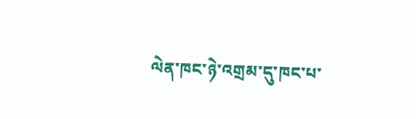ལེན་ཁང་ཉེ་འགྲམ་དུ་ཁང་པ་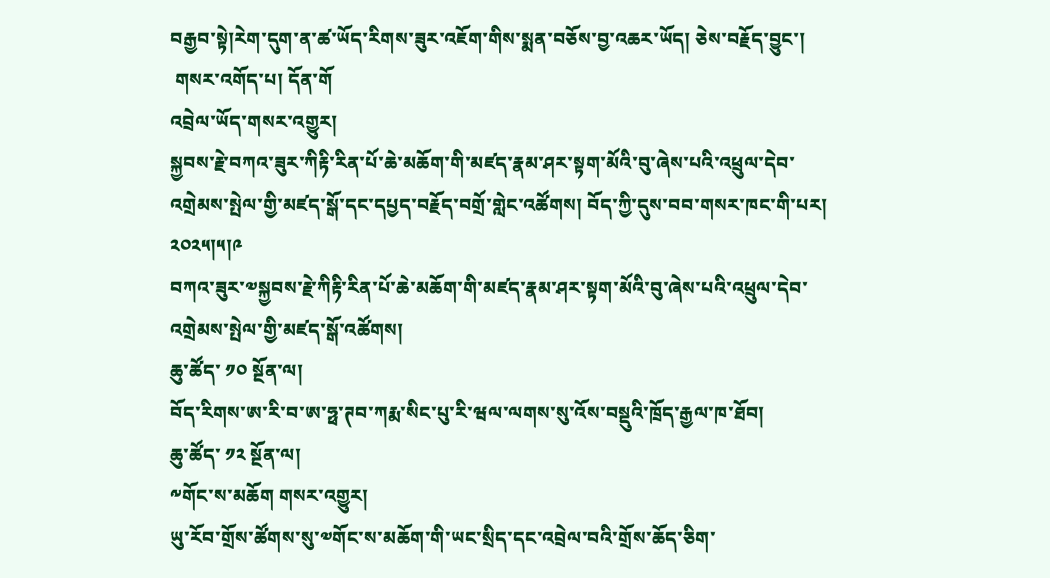བརྒྱབ་སྟེ།རེག་དུག་ན་ཚ་ཡོད་རིགས་ཟུར་འཇོག་གིས་སྨན་བཅོས་བྱ་འཆར་ཡོད། ཅེས་བརྗོད་བྱུང་།
 གསར་འགོད་པ། དོན་གོ
འབྲེལ་ཡོད་གསར་འགྱུར།
སྐྱབས་རྗེ་བཀའ་ཟུར་ཀིརྟི་རིན་པོ་ཆེ་མཆོག་གི་མཛད་རྣམ་ཤར་སྟག་མོའི་བུ་ཞེས་པའི་འཕྲུལ་དེབ་འགྲེམས་སྤེལ་གྱི་མཛད་སྒོ་དང་དཔྱད་བརྗོད་བགྲོ་གླེང་འཚོགས། བོད་ཀྱི་དུས་བབ་གསར་ཁང་གི་པར། ༢༠༢༥།༥།༩
བཀའ་ཟུར་༧སྐྱབས་རྗེ་ཀིརྟི་རིན་པོ་ཆེ་མཆོག་གི་མཛད་རྣམ་ཤར་སྟག་མོའི་བུ་ཞེས་པའི་འཕྲུལ་དེབ་འགྲེམས་སྤེལ་གྱི་མཛད་སྒོ་འཚོགས།
ཆུ་ཚོད་ ༡༠ སྔོན་ལ།
བོད་རིགས་ཨ་རི་བ་ཨ་ཧྥ་ཊབ་ཀརྨ་སིང་པུ་རི་ཝལ་ལགས་སུ་འོས་བསྡུའི་ཁྲོད་རྒྱལ་ཁ་ཐོབ།
ཆུ་ཚོད་ ༡༢ སྔོན་ལ།
༸གོང་ས་མཆོག གསར་འགྱུར།
ཡུ་རོབ་གྲོས་ཚོགས་སུ་༧གོང་ས་མཆོག་གི་ཡང་སྲིད་དང་འབྲེལ་བའི་གྲོས་ཆོད་ཅིག་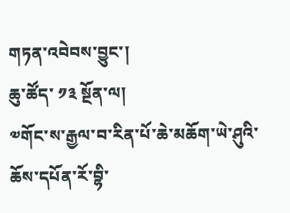གཏན་འབེབས་བྱུང་།
ཆུ་ཚོད་ ༡༣ སྔོན་ལ།
༧གོང་ས་རྒྱལ་བ་རིན་པོ་ཆེ་མཆོག་ཡེ་ཤུའི་ཆོས་དཔོན་རོ་བྷི་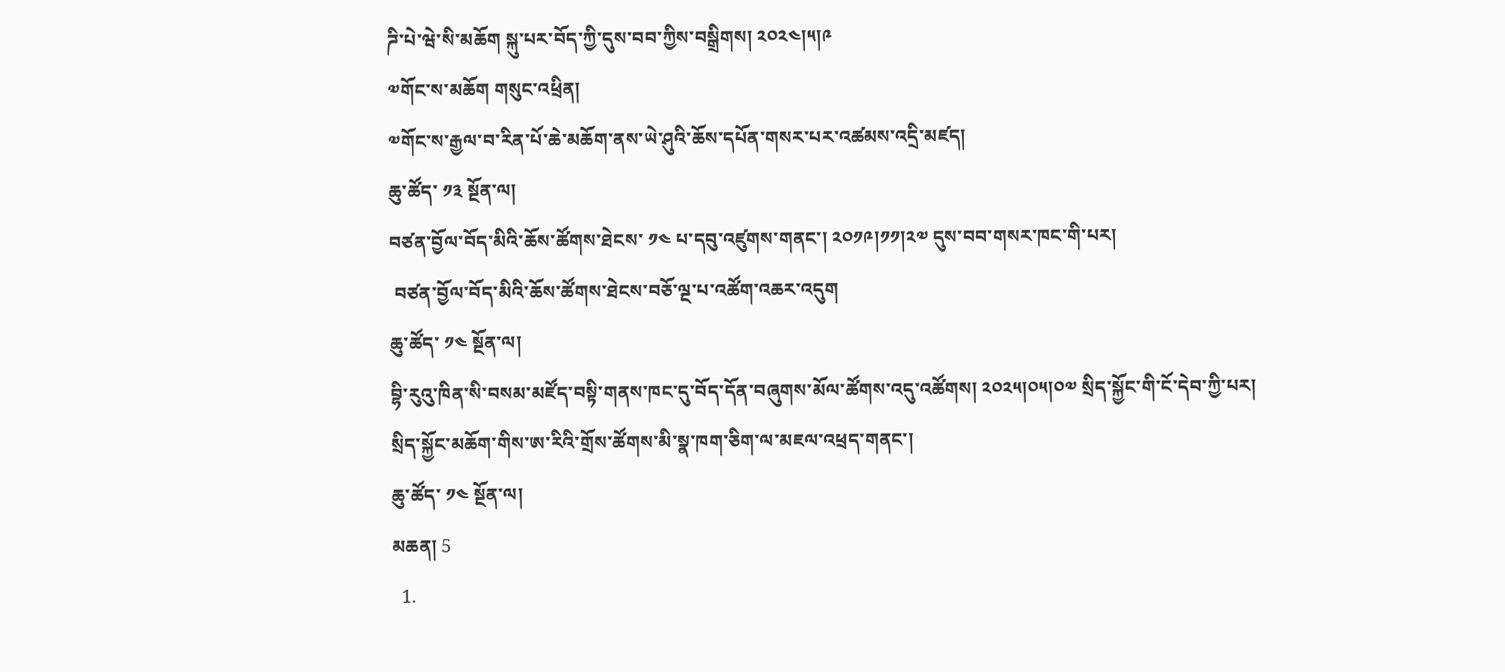ཌི་པེ་ཝེ་སི་མཆོག སྐུ་པར་བོད་ཀྱི་དུས་བབ་ཀྱིས་བསྒྲིགས། ༢༠༢༤།༥།༩
༧གོང་ས་མཆོག གསུང་འཕྲིན།
༧གོང་ས་རྒྱལ་བ་རིན་པོ་ཆེ་མཆོག་ནས་ཡེ་ཤུའི་ཆོས་དཔོན་གསར་པར་འཚམས་འདྲི་མཛད།
ཆུ་ཚོད་ ༡༣ སྔོན་ལ།
བཙན་བྱོལ་བོད་མིའི་ཆོས་ཚོགས་ཐེངས་ ༡༤ པ་དབུ་འཛུགས་གནང་། ༢༠༡༩།༡༡།༢༧ དུས་བབ་གསར་ཁང་གི་པར།
 བཙན་བྱོལ་བོད་མིའི་ཆོས་ཚོགས་ཐེངས་བཅོ་ལྔ་པ་འཚོག་འཆར་འདུག
ཆུ་ཚོད་ ༡༤ སྔོན་ལ།
བྷི་རུའུ་ཁིན་སི་བསམ་མཛོད་བསྟི་གནས་ཁང་དུ་བོད་དོན་བཞུགས་མོལ་ཚོགས་འདུ་འཚོགས། ༢༠༢༥།༠༥།༠༧ སྲིད་སྐྱོང་གི་ངོ་དེབ་ཀྱི་པར།
སྲིད་སྐྱོང་མཆོག་གིས་ཨ་རིའི་གྲོས་ཚོགས་མི་སྣ་ཁག་ཅིག་ལ་མཇལ་འཕྲད་གནང་།
ཆུ་ཚོད་ ༡༤ སྔོན་ལ།
མཆན། 5
  1.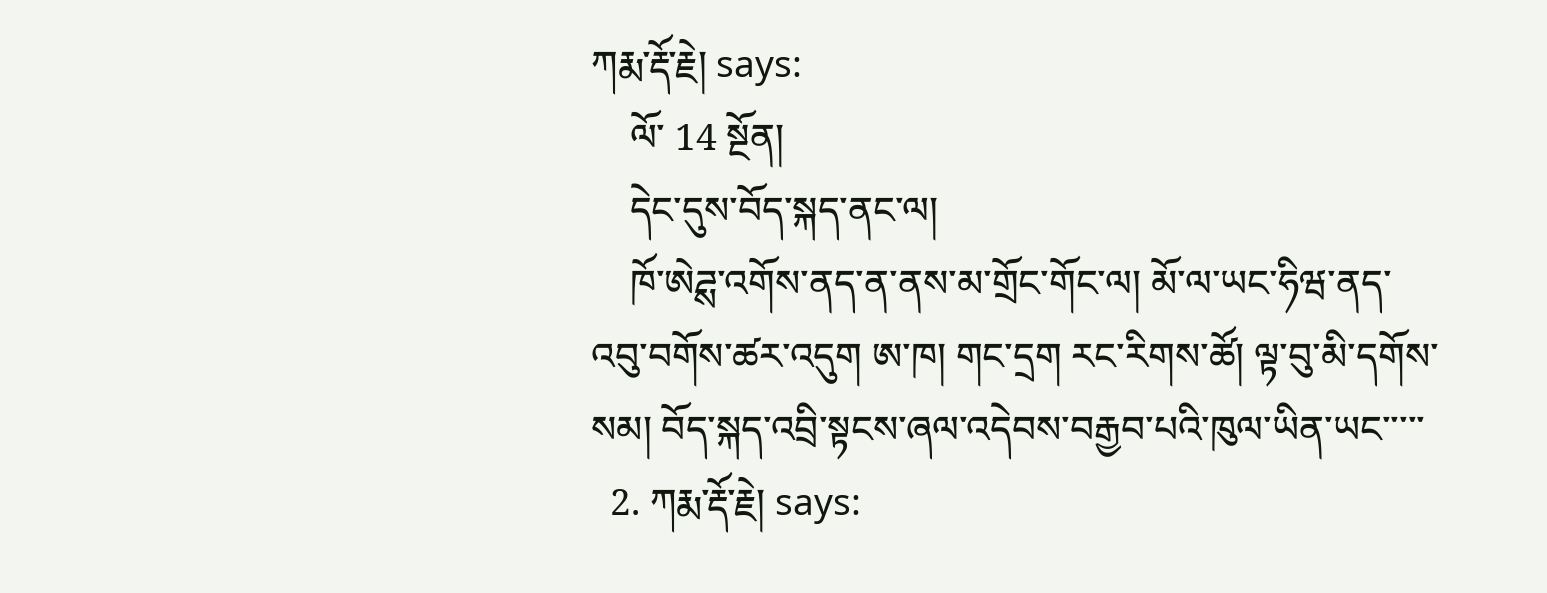ཀརྨ་རྡོ་རྗེ། says:
    ལོ་ 14 སྔོན།
    དེང་དུས་བོད་སྐད་ནང་ལ།
    ཁོ་ཨེཌྶ་འགོས་ནད་ན་ནས་མ་གྲོང་གོང་ལ། མོ་ལ་ཡང་ཧིཝ་ནད་འབུ་བགོས་ཚར་འདུག ཨ་ཁ། གང་དྲག རང་རིགས་ཚོ། ལྟ་བུ་མི་དགོས་སམ། བོད་སྐད་འབྲི་སྟངས་ཞལ་འདེབས་བརྒྱབ་པའི་ཁུལ་ཡིན་ཡང་་་་་
  2. ཀརྨ་རྡོ་རྗེ། says: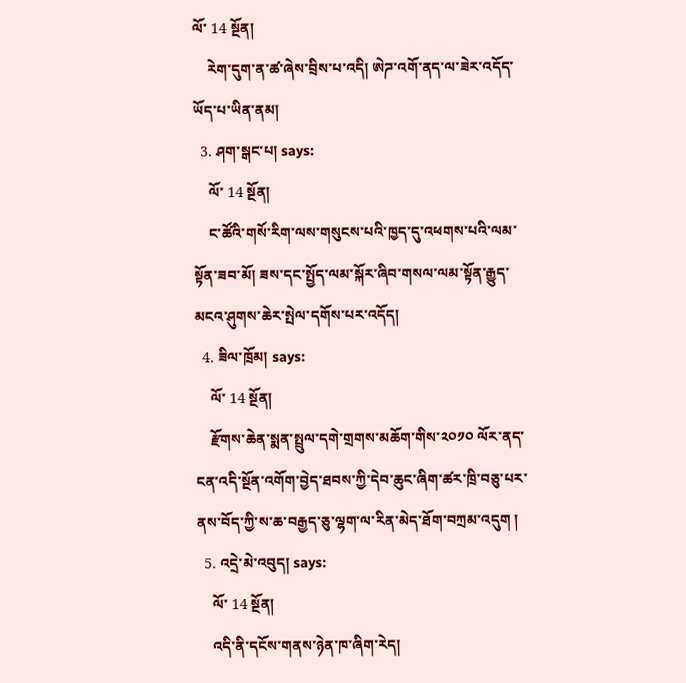ལོ་ 14 སྔོན།
    རེག་དུག་ན་ཚ་ཞེས་བྲིས་པ་འདི། ཨེཌ་འགོ་ནད་ལ་ཟེར་འདོད་ཡོད་པ་ཡིན་ནམ།
  3. ཤག་སྒང་པ། says:
    ལོ་ 14 སྔོན།
    ང་ཚོའི་གསོ་རིག་ལས་གསུངས་པའི་ཁྱད་དུ་འཕགས་པའི་ལམ་སྟོན་ཟབ་མོ། ཟས་དང་སྤྱོད་ལམ་སྐོར་ཞིབ་གསལ་ལམ་སྟོན་རྒྱུད་མངའ་ཤུགས་ཆེར་སྤེལ་དགོས་པར་འདོད།
  4. ཟིལ་ཁྲོམ། says:
    ལོ་ 14 སྔོན།
    རྫོགས་ཆེན་སྨན་སྤྲུལ་དགེ་གྲགས་མཆོག་གིས་༢༠༡༠ ལོར་ནད་ངན་འདི་སྔོན་འགོག་བྱེད་ཐབས་ཀྱི་དེབ་ཆུང་ཞིག་ཚར་ཁྲི་བཅུ་པར་ནས་བོད་ཀྱི་ས་ཆ་བརྒྱད་ཅུ་ལྷག་ལ་རིན་མེད་ཐོག་བཀྲམ་འདུག །
  5. འདྲེ་མེ་འབུད། says:
    ལོ་ 14 སྔོན།
    འདི་ནི་དངོས་གནས་ཉེན་ཁ་ཞིག་རེད།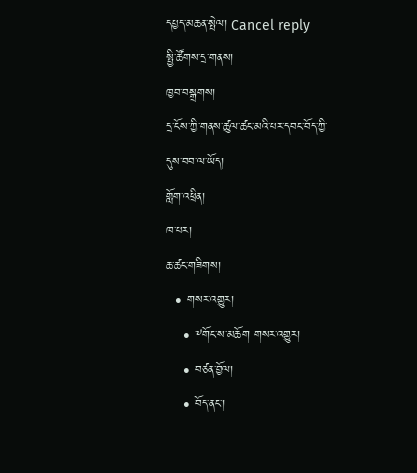དཔྱད་མཆན་སྤེལ། Cancel reply
སྤྱི་ཚོགས་དྲ་གནས།
ཁྱབ་བསྒྲགས།
དྲ་ངོས་ཀྱི་གནས་ཚུལ་ཚང་མའི་པར་དབང་བོད་ཀྱི་དུས་བབ་ལ་ཡོད།
གློག་འཕྲིན།
ཁ་པར།
ཆ་ཚང་གཟིགས།
  • གསར་འགྱུར།
    • ༸གོང་ས་མཆོག གསར་འགྱུར།
    • བཙན་བྱོལ།
    • བོད་ནང་།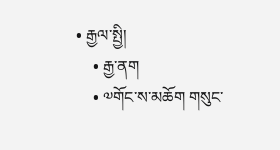• རྒྱལ་སྤྱི།
    • རྒྱ་ནག
    • ༧གོང་ས་མཆོག གསུང་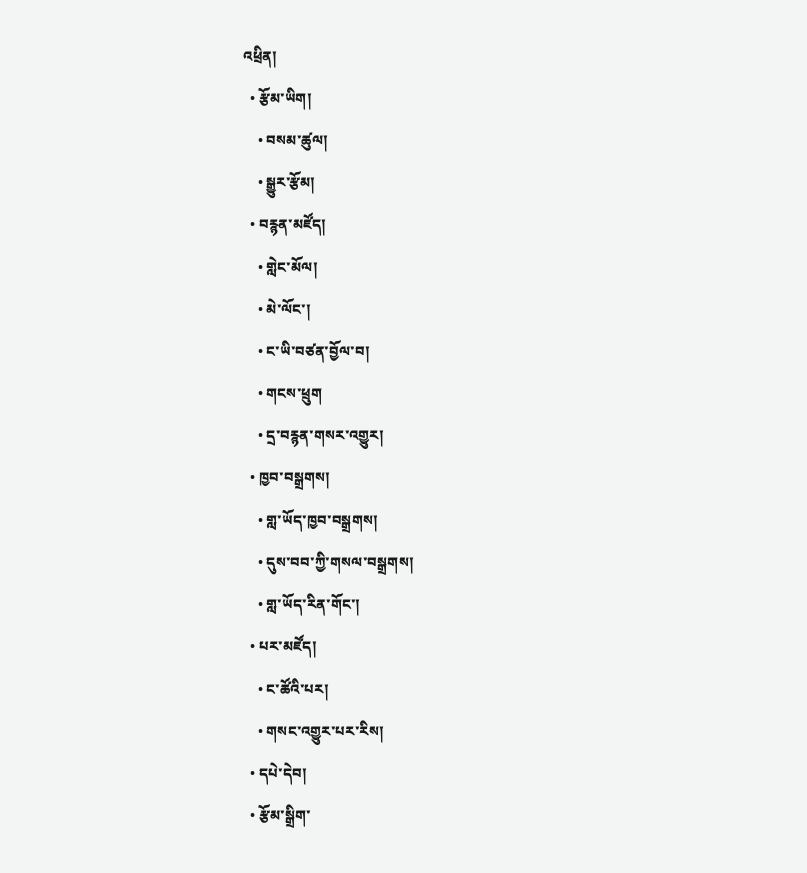འཕྲིན།
  • རྩོམ་ཡིག།
    • བསམ་ཚུལ།
    • སྒྱུར་རྩོམ།
  • བརྙན་མཛོད།
    • གླེང་མོལ།
    • མེ་ལོང་།
    • ང་ཡི་བཙན་བྱོལ་བ།
    • གངས་ཕྲུག
    • དྲ་བརྙན་གསར་འགྱུར།
  • ཁྱབ་བསྒྲགས།
    • གླ་ཡོད་ཁྱབ་བསྒྲགས།
    • དུས་བབ་ཀྱི་གསལ་བསྒྲགས།
    • གླ་ཡོད་རིན་གོང་།
  • པར་མཛོད།
    • ང་ཚོའི་པར།
    • གསང་འགྱུར་པར་རིས།
  • དཔེ་དེབ།
  • རྩོམ་སྒྲིག་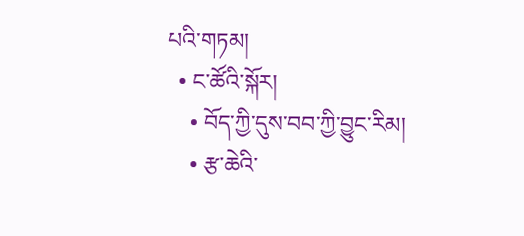པའི་གཏམ།
  • ང་ཚོའི་སྐོར།
    • བོད་ཀྱི་དུས་བབ་ཀྱི་བྱུང་རིམ།
    • རྩ་ཆེའི་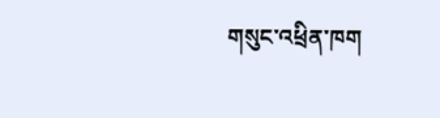གསུང་འཕྲིན་ཁག